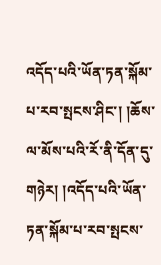འདོད་པའི་ཡོན་ཏན་སྐོམ་པ་རབ་སྤངས་ཤིང་། །ཆོས་ལ་མོས་པའི་རོ་ནི་དོན་དུ་གཉེར། །འདོད་པའི་ཡོན་ཏན་སྐོམ་པ་རབ་སྤངས་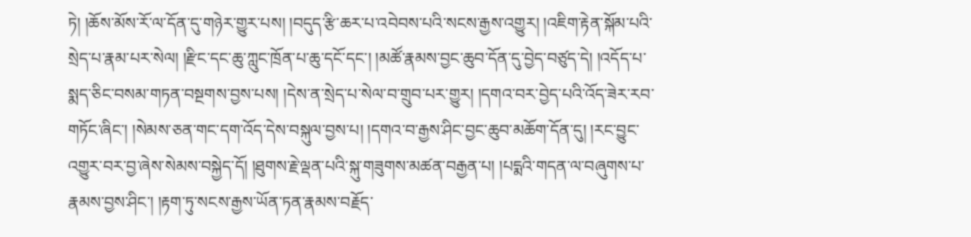ཏེ། །ཆོས་མོས་རོ་ལ་དོན་དུ་གཉེར་གྱུར་པས། །བདུད་རྩི་ཆར་པ་འབེབས་པའི་སངས་རྒྱས་འགྱུར། །འཇིག་རྟེན་སྐོམ་པའི་སྲེད་པ་རྣམ་པར་སེལ། །རྫིང་དང་ཆུ་ཀླུང་ཁྲོན་པ་ཆུ་དངོ་དང་། །མཚོ་རྣམས་བྱང་ཆུབ་དོན་དུ་བྱེད་བཙུད་དེ། །འདོད་པ་སྨད་ཅིང་བསམ་གཏན་བསྔགས་བྱས་པས། །དེས་ན་སྲེད་པ་སེལ་བ་གྲུབ་པར་གྱུར། །དགའ་བར་བྱེད་པའི་འོད་ཟེར་རབ་གཏོང་ཞིང་། །སེམས་ཅན་གང་དག་འོད་དེས་བསྐུལ་བྱས་པ། །དགའ་བ་རྒྱས་ཤིང་བྱང་ཆུབ་མཆོག་དོན་དུ། །རང་བྱུང་འགྱུར་བར་བྱ་ཞེས་སེམས་བསྐྱེད་དོ། །ཐུགས་རྗེ་ལྡན་པའི་སྐུ་གཟུགས་མཚན་བརྒྱན་པ། །པདྨའི་གདན་ལ་བཞུགས་པ་རྣམས་བྱས་ཤིང་། །རྟག་ཏུ་སངས་རྒྱས་ཡོན་ཏན་རྣམས་བརྗོད་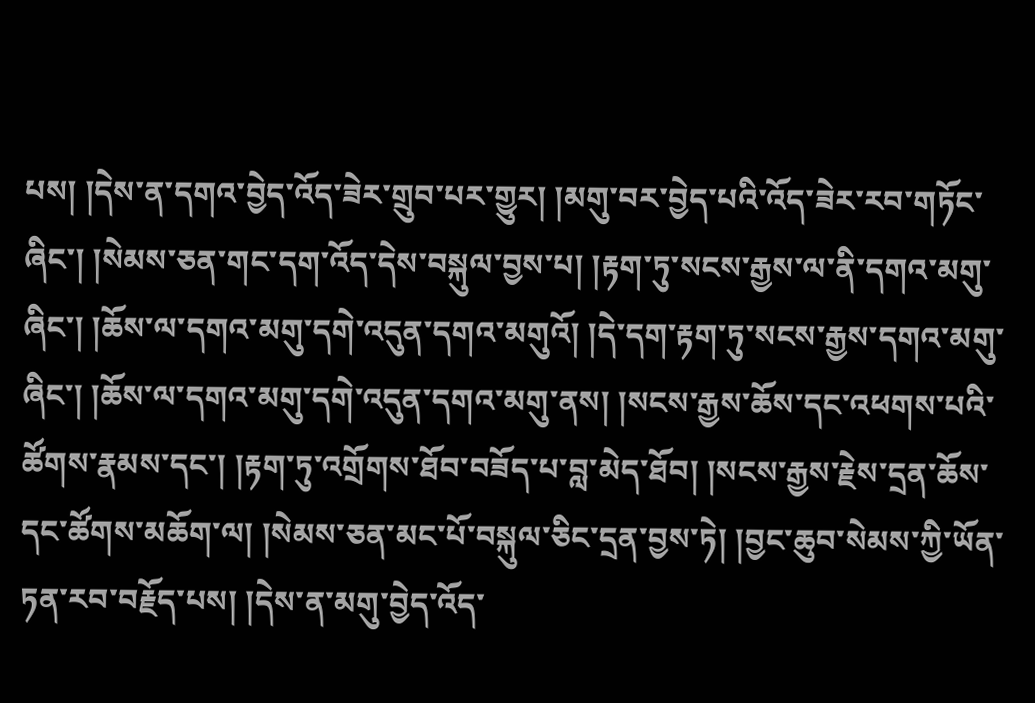པས། །དེས་ན་དགའ་བྱེད་འོད་ཟེར་གྲུབ་པར་གྱུར། །མགུ་བར་བྱེད་པའི་འོད་ཟེར་རབ་གཏོང་ཞིང་། །སེམས་ཅན་གང་དག་འོད་དེས་བསྐུལ་བྱས་པ། །རྟག་ཏུ་སངས་རྒྱས་ལ་ནི་དགའ་མགུ་ཞིང་། །ཆོས་ལ་དགའ་མགུ་དགེ་འདུན་དགའ་མགུའོ། །དེ་དག་རྟག་ཏུ་སངས་རྒྱས་དགའ་མགུ་ཞིང་། །ཆོས་ལ་དགའ་མགུ་དགེ་འདུན་དགའ་མགུ་ནས། །སངས་རྒྱས་ཆོས་དང་འཕགས་པའི་ཚོགས་རྣམས་དང་། །རྟག་ཏུ་འགྲོགས་ཐོབ་བཟོད་པ་བླ་མེད་ཐོབ། །སངས་རྒྱས་རྗེས་དྲན་ཆོས་དང་ཚོགས་མཆོག་ལ། །སེམས་ཅན་མང་པོ་བསྐུལ་ཅིང་དྲན་བྱས་ཏེ། །བྱང་ཆུབ་སེམས་ཀྱི་ཡོན་ཏན་རབ་བརྗོད་པས། །དེས་ན་མགུ་བྱེད་འོད་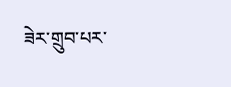ཟེར་གྲུབ་པར་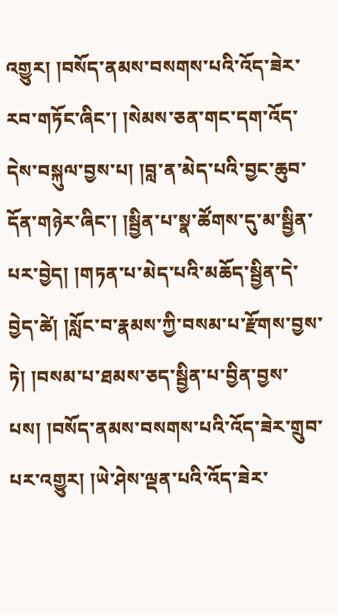འགྱུར། །བསོད་ནམས་བསགས་པའི་འོད་ཟེར་རབ་གཏོང་ཞིང་། །སེམས་ཅན་གང་དག་འོད་དེས་བསྐུལ་བྱས་པ། །བླ་ན་མེད་པའི་བྱང་ཆུབ་དོན་གཉེར་ཞིང་། །སྦྱིན་པ་སྣ་ཚོགས་དུ་མ་སྦྱིན་པར་བྱེད། །གཏན་པ་མེད་པའི་མཆོད་སྦྱིན་དེ་བྱེད་ཚེ། །སློང་བ་རྣམས་ཀྱི་བསམ་པ་རྫོགས་བྱས་ཏེ། །བསམ་པ་ཐམས་ཅད་སྦྱིན་པ་བྱིན་བྱས་པས། །བསོད་ནམས་བསགས་པའི་འོད་ཟེར་གྲུབ་པར་འགྱུར། །ཡེ་ཤེས་ལྡན་པའི་འོད་ཟེར་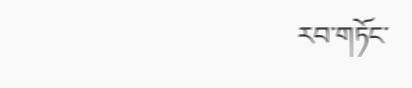རབ་གཏོང་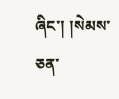ཞིང་། །སེམས་ཅན་